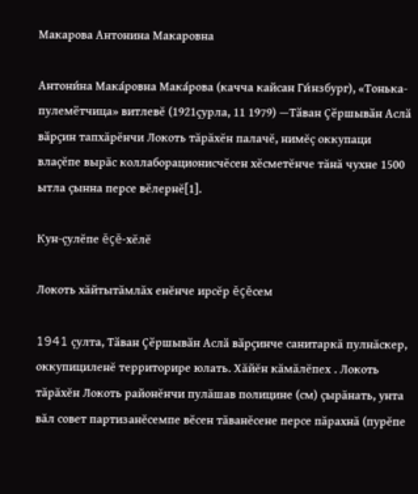Макарова Антонина Макаровна

Антони́на Мака́ровна Мака́рова (качча кайсан Ги́нзбург), «Тонька-пулемётчица» витлевĕ (1921ҫурла, 11 1979) —Тӑван Ҫӗршывӑн Аслӑ вӑрҫин тапхăрĕнчи Локоть тăрăхĕн палачĕ, нимĕç оккупаци влаçĕпе вырăс коллаборационисчĕсен хĕсметĕнче тăнă чухне 1500 ытла çынна персе вĕлернĕ[1].

Кун-çулĕпе ĕçĕ-хĕлĕ

Локоть хăйтытăмлăх енĕнче ирсĕр ĕçĕсем

1941 çулта, Тӑван Ҫӗршывӑн Аслӑ вӑрҫинче санитаркă пулнăскер, оккупициленĕ территорире юлать. Хăйĕн кăмăлĕпех . Локоть тăрăхĕн Локоть районĕнчи пулăшав полицине (см) çырăнать, унта вăл совет партизанĕсемпе вĕсен тăванĕсене персе пăрахнă (пурĕпе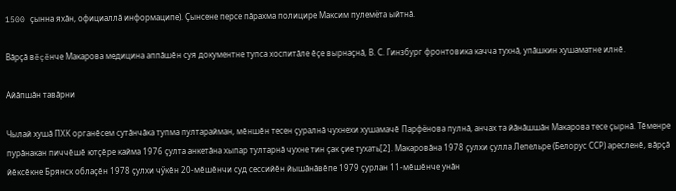1500 çынна яхăн, официаллă информаципе). Çынсене персе пăрахма полицире Максим пулемёта ыйтнă.

Вăрçă вĕçĕнче Макарова медицина аппăшĕн суя документне тупса хоспитăле ĕçе вырнаçнă, В. С. Гинзбург фронтовика качча тухнă, упăшкин хушаматне илнĕ.

Айăпшăн тавăрни

Чылай хушă ПХК органĕсем сутăнчăка тупма пултарайман, мĕншĕн тесен çуралнă чухнехи хушамачĕ Парфёнова пулнă, анчах та йăнăшшăн Макарова тесе çырнă. Тĕменре пурăнакан пиччĕшĕ ютçĕре кайма 1976 çулта анкетăна хыпар тултарнă чухне тин çак çие тухать[2]. Макаровăна 1978 çулхи çулла Лепельре (Белорус ССР) аресленĕ, вăрçă йĕксĕкне Брянск облаçĕн 1978 çулхи чӳкĕн 20-мĕшĕнчи суд сессийĕн йышăнăвĕпе 1979 çурлан 11-мĕшĕнче унăн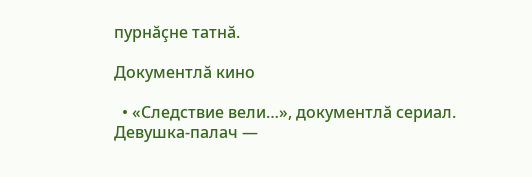пурнăçне татнă.

Документлă кино

  • «Следствие вели…», документлă сериал. Девушка-палач —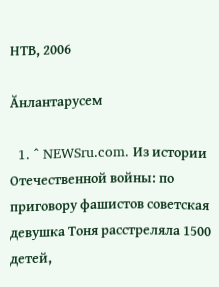НТВ, 2006

Ӑнлантарусем

  1. ^ NEWSru.com. Из истории Отечественной войны: по приговору фашистов советская девушка Тоня расстреляла 1500 детей,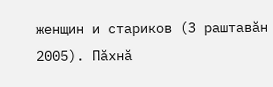женщин и стариков (3 раштавӑн 2005). Пӑхнӑ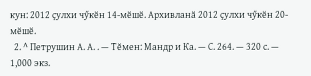кун: 2012 ҫулхи чӳкӗн 14-мӗшӗ. Архивланӑ 2012 ҫулхи чӳкӗн 20-мӗшӗ.
  2. ^ Петрушин А. А. . — Тĕмен: Мандр и Ка. — С. 264. — 320 с. — 1,000 экз.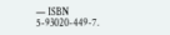— ISBN 5-93020-449-7.